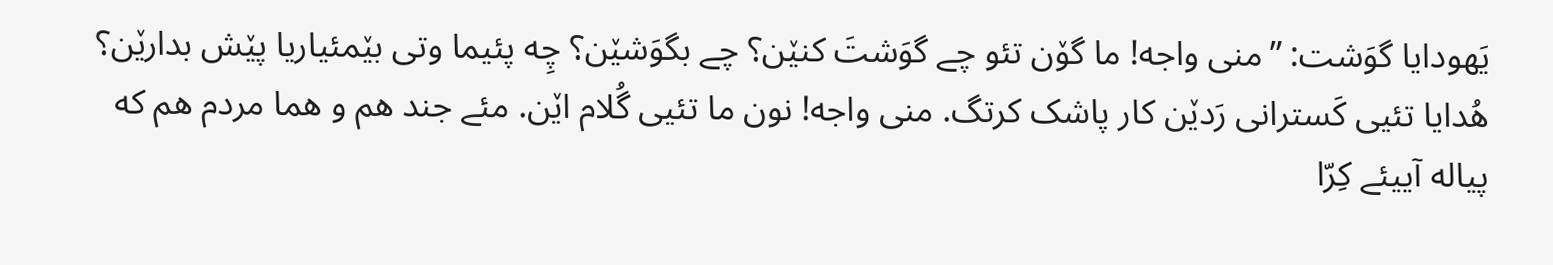یَهودایا گوَشت: ”منی واجه! ما گۆن تئو چے گوَشتَ کنێن؟ چے بگوَشێن؟ چِه پئیما وتی بێمئیاریا پێش بدارێن؟ هُدایا تئیی کَسترانی رَدێن کار پاشک کرتگ. منی واجه! نون ما تئیی گُلام اێن. مئے جند هم و هما مردم هم که پیاله آییئے کِرّا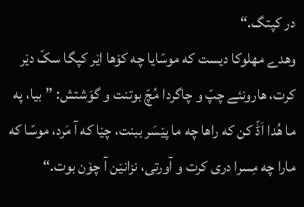در کپتگ.“
وهدے مهلوکا دیست که موسّایا چه کۆها اێر کپگا سکّ دێر کرت، هارونئے چپّ و چاگردا مُچّ بوتنت و گوَشتش: ”بیا، په ما هُدا اَڈّ کن که راها چه ما پێسَر ببنت، چێا که آ مَرد، موسّا که مارا چه مِسرا دری کرت و آورتی، نزانێن آ چۆن بوت.“